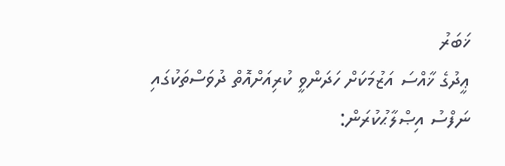ޚަބަރު
ޢީދުގެ ޚާއްސަ އަޒުމަކަށް ހަދަންވީ ކުރިއަށްއޮތް ދުވަސްތަކުގައި ނަފްސު އިޞްލާޙުކުރަން: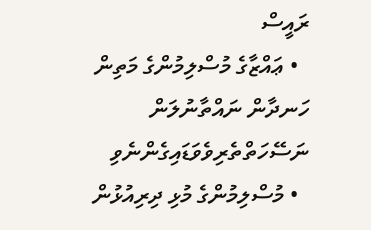ރައީސް
  • ޢައްޒާގެ މުސްލިމުންގެ މަތިން ހަނދާން ނައްތާނުލަން ނަސޭހަތްތެރިވެވަޑައިގެންނެވި
  • މުސްލިމުންގެ މުޅި ދިރިއުޅުން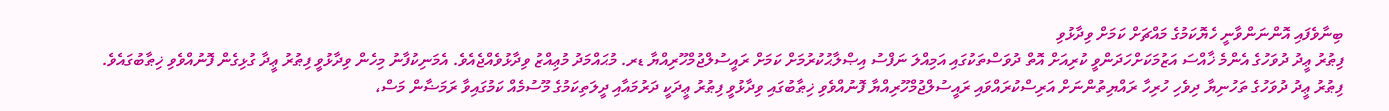ބިނާވެފައި އޮންނަންވާނީ ހެޔޮކަމުގެ މައްޗަށް ކަމަށް ވިދާޅުވި
ފިޠުރު ޢީދު ދުވަހުގެ އެންމެ ޚާއްސަ އަޒުމަކަށްހަދަންވީ ކުރިއަށް އޮތް ދުވަސްތަކުގައި އަމިއްލަ ނަފްސު އިޞްލާޙުކުރުމަށް ކަމަށް ރައީސުލްޖުމްހޫރިއްޔާ ޑރ. މުޙައްމަދު މުޢިއްޒު ވިދާޅުވެއްޖެއެވެ. އެމަނިކުފާނު މިހެން ވިދާޅުވީ ފިޠުރު ޢީދާ ގުޅިގެން ފޮނުއްވެވި ޚިޠާބުގައެވެ.
ފިޠުރު ޢީދު ދުވަހުގެ ތަހުނިޔާ ދިވެހި ހުރިހާ ރައްޔިތުންނަށް އަރިސްކުރައްވައި ރައީސުލްޖުމްހޫރިއްޔާ ފޮނުއްވެވި ޚިޠާބުގައި ވިދާޅުވީ ފިޠުރު ޢީދަކީ ދަރުމައާއި ދީލަތިކަމުގެ މޫސުމެއް ކަމުގައިވާ ރަމަޟާން މަސް،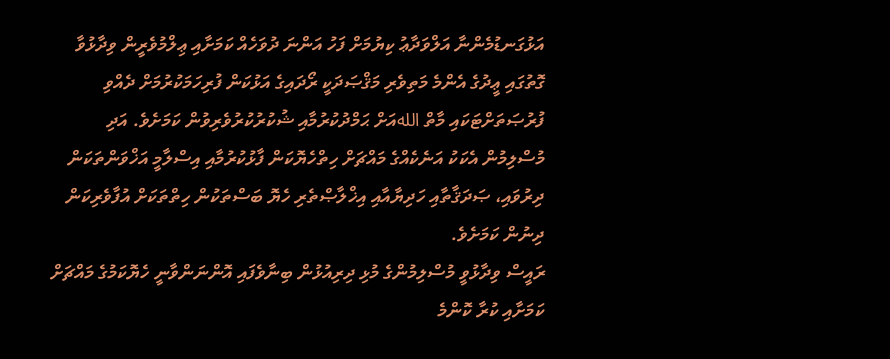އަޅުގަނޑުމެންނާ އަލްވަދާޢު ކިޔުމަށް ފަހު އަންނަ ދުވަހެއް ކަމަށާއި ޢިލްމުވެރީން ވިދާޅުވާ ގޮތުގައި ޢީދުގެ އެންމެ މަތިވެރި މަޤްޞަދަކީ ރޯދައިގެ އަޅުކަން ފުރިހަމަކުރުމަށް ދެއްވި ފުރުޞަތަށްޓަކައި މާތް اللهއަށް ޙަމްދުކުރުމާއި ޝުކުރުކުރުވެރިވުން ކަމަށެވެ. އަދި މުސްލިމުން އެކަކު އަނެކެއްގެ މައްޗަށް ހިތްހެޔޮކަން ފާޅުކުރުމާއި އިސްލާމީ އަޚްވަންތަކަން ދިރުވައި، ޞަދަޤާތާއި ހަދިޔާއާއި އިޚްލާޞްތެރި ހެޔޮ ބަސްތަކުން ހިތްތަކަށް އުފާވެރިކަން ދިނުން ކަމަށެވެ.
ރައީސް ވިދާޅުވީ މުސްލިމުންގެ މުޅި ދިރިއުޅުން ބިނާވެފައި އޮންނަންވާނީ ހެޔޮކަމުގެ މައްޗަށް ކަމަށާއި ކުރާ ކޮންމެ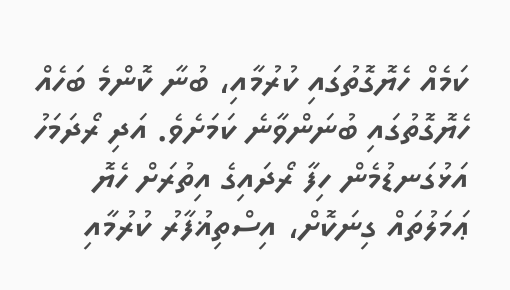ކަމެއް ހެޔޮގޮތުގައި ކުރުމާއި، ބުނާ ކޮންމެ ބަހެއް ހެޔޮގޮތުގައި ބުނަންވާނެ ކަމަށެވެ. އަދި ރޯދަމަހު އަޅުގަނޑުމެން ހިފާ ރޯދައިގެ އިތުރަށް ހެޔޮ ޢަމަލުތައް ގިނަކޮށް، އިސްތިޣުފާރު ކުރުމާއި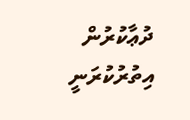ދުޢާކުރުން އިތުރުކުރަނީ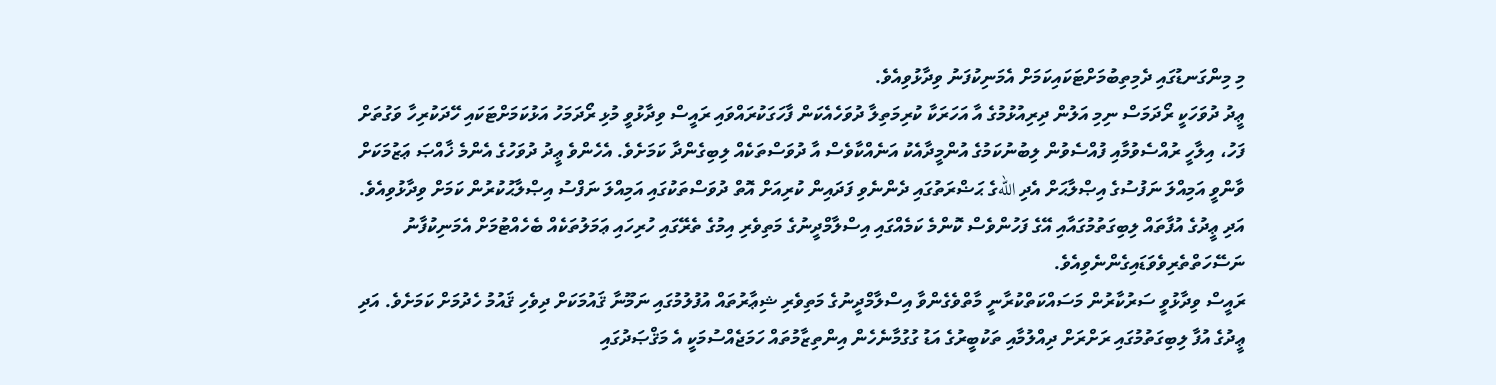މި މިންގަނޑުގައި ދެމިތިބުމަށްޓަކައިކަމަށް އެމަނިކުފަނު ވިދާޅުވިއެވެ.
ޢީދު ދުވަހަކީ ރޯދަމަސް ނިމި އަލުން ދިރިއުޅުމުގެ އާ އަހަރަކާ ކުރިމަތިލާ ދުވަހެއެކަން ފާހަގަކުރައްވައި ރައީސް ވިދާޅުވީ މުޅި ރޯދަމަހު އަޅުކަމަށްޓަކައި ހޭދަކުރިހާ ވަގުތަށް ފަހު، އިލާހީ ރުއްސެވުމާއި ފުއްސެވުން ލިބުނުކަމުގެ އުންމީދާއެކު އަނެއްކާވެސް އާ ދުވަސްތަކެއް ލިބިގެންދާ ކަމަށެވެ. އެހެންވެ ޢީދު ދުވަހުގެ އެންމެ ޚާއްޞަ ޢަޒުމަކަށް ވާންވީ އަމިއްލަ ނަފުސުގެ އިޞްލާޙަށް އެދި اللهގެ ޙަޟްރަތުގައި ދެންނެވި ފަދައިން ކުރިއަށް އޮތް ދުވަސްތަކުގައި އަމިއްލަ ނަފްސު އިޞްލާޙުކުރުން ކަމަށް ވިދާޅުވިއެވެ. އަދި ޢީދުގެ އުފާތައް ލިބިގަތުމުގައާއި އޭގެ ފަހުންވެސް ކޮންމެ ކަމެއްގައި އިސްލާމްދީނުގެ މަތިވެރި އިމުގެ ތެރޭގައި ހުރިހައި ޢަމަލުތަކެއް ބެހެއްޓުމަށް އެމަނިކުފާނު ނަސޭހަތްތެރިވެވަޑައިގެންނެވިއެވެ.
ރައީސް ވިދާޅުވީ ސަރުކާރުން މަސައްކަތްކުރާނީ މާތްވެގެންވާ އިސްލާމްދީނުގެ މަތިވެރި ޝިޢާރުތައް އުފުލުމުގައި ނަމޫނާ ޤައުމަކަށް ދިވެހި ޤައުމު ހެދުމަށް ކަމަށެވެ. އަދި ޢީދުގެ އުފާ ލިބިގަތުމުގައި ރަށްރަށް ދިއްލުމާއި ތަކުބީރުގެ އަޑު ގުގުމާނެހެން އިންތިޒާމުތައް ހަމަޖެއްސުމަކީ އެ މަޤްޞަދުގައި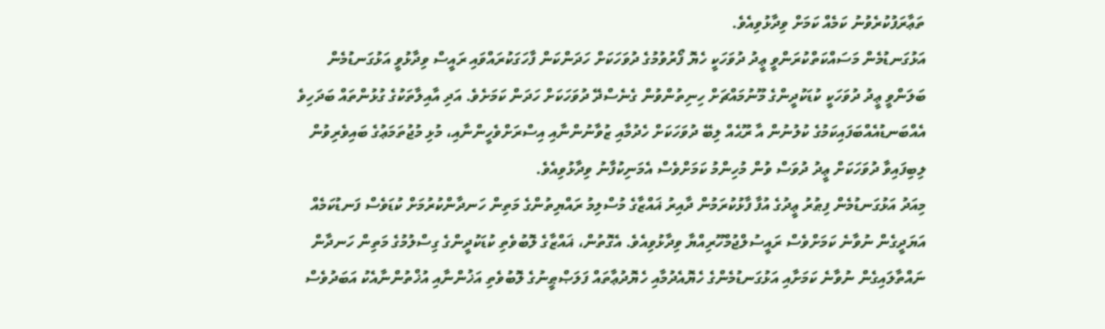ތަޢާރަފުކުރެވުނު ކަމެއް ކަމަށް ވިދާޅުވިއެވެ.
އަޅުގަނޑުމެން މަސައްކަތްކުރަންވީ ޢީދު ދުވަހަކީ ހެޔޮ ފޯރުވުމުގެ ދުވަހަކަށް ހަދަންކަން ފާހަގަކުރައްވައި ރައީސް ވިދާޅުވީ އަޅުގަނޑުމެން ބަލަންވީ ޢީދު ދުވަހަކީ ކުޑަކުދީންގެ މޫނުމައްޗަށް ހިނިތުންވުން ގެނެސްދޭ ދުވަހަކަށް ހަދަން ކަމަށެވެ. އަދި އާއިލާތަކުގެ ގުޅުންތައް ބަދަހިވެ އެއްބަނޑުއެއްބަފައިކަމުގެ ކުލުނުން އާ ރޫޙެއް ލިބޭ ދުވަހަކަށް ހެދުމާއި ޒުވާނުންނާއި އިސްރަށްވެހީންނާއި، މުޅި މުޖުތަމަޢުގެ ބައިވެރިވުން ލިބިފައިވާ ދުވަހަކަށް ޢީދު ދުވަސް ވުން މުހިންމު ކަމަށްވެސް އެމަނިކުފާނު ވިދާޅުވިއެވެ.
މިއަދު އަޅުގަނޑުމެން ފިޠުރު ޢީދުގެ އުފާ ފާޅުކުރަމުން ދާއިރު ޣައްޒާގެ މުސްލިމު ރައްޔިތުންގެ މަތިން ހަނދާންކުރުމަށް ކުޑަވެސް ފަނޑުކަމެއް އަޔަދީގެން ނުވާނެ ކަމަށްވެސް ރައީސުލްޖުމްހޫރިއްޔާ ވިދާޅުވިއެވެ. އެގޮތުން، ޣައްޒާގެ ލޮބުވެތި ކުޑަކުދީންގެ ގިސްލުމުގެ މަތިން ހަނދާން ނައްތާލައިގެން ނުވާނެ ކަމަށާއި އަޅުގަނޑުމެންގެ ހެޔޮއެދުމާއި ހެޔޮދުޢާތައް ފަލަޞްޠީނުގެ ލޮބުވެތި އަޚުންނާއި އުޚްތުންނާއެކު އަބަދުވެސް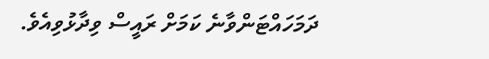ދަމަހައްޓަންވާނެ ކަމަށް ރައީސް ވިދާޅުވިއެވެ.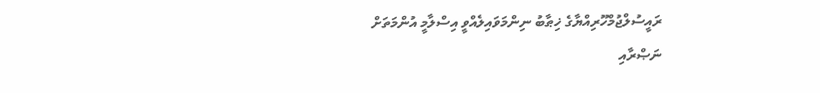ރައީސުލްޖުމްހޫރިއްޔާގެ ޚިޠާބު ނިންމަވައިލެއްވީ އިސްލާމީ އުންމަތަށް ނަޞްރާއި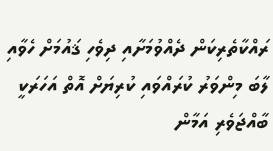ރައްކާތެރިކަން ދެއްވުމަށާއި ދިވެހި ޤައުމަށް ހެވާއި ލާބަ މިންވަރު ކުރައްވައި ކުރިޔަށް އޮތް އަހަރަކީ ބާއްޖަވެރި އަމާން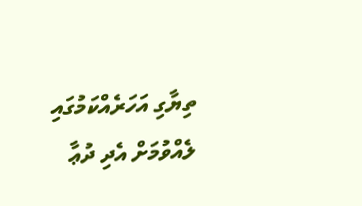ތިޔާގި އަހަރެއްކަމުގައި ލެއްވުމަށް އެދި ދުޢާ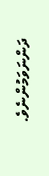ދަންނަވަމުންނެވެ.